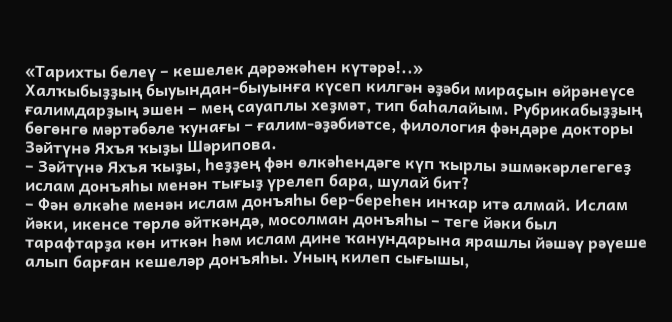«Тарихты белеү – кешелек дәрәжәһен күтәрә!..»
Халҡыбыҙҙың быуындан-быуынға күсеп килгән әҙәби мираҫын өйрәнеүсе ғалимдарҙың эшен – мең сауаплы хеҙмәт, тип баһалайым. Рубрикабыҙҙың бөгөнгө мәртәбәле ҡунағы − ғалим-әҙәбиәтсе, филология фәндәре докторы Зәйтүнә Яхъя ҡыҙы Шәрипова.
– Зәйтүнә Яхъя ҡыҙы, һеҙҙең фән өлкәһендәге күп ҡырлы эшмәкәрлегегеҙ ислам донъяһы менән тығыҙ үрелеп бара, шулай бит?
– Фән өлкәһе менән ислам донъяһы бер-береһен инҡар итә алмай. Ислам йәки, икенсе төрлө әйткәндә, мосолман донъяһы – теге йәки был тарафтарҙа көн иткән һәм ислам дине ҡанундарына ярашлы йәшәү рәүеше алып барған кешеләр донъяһы. Уның килеп сығышы,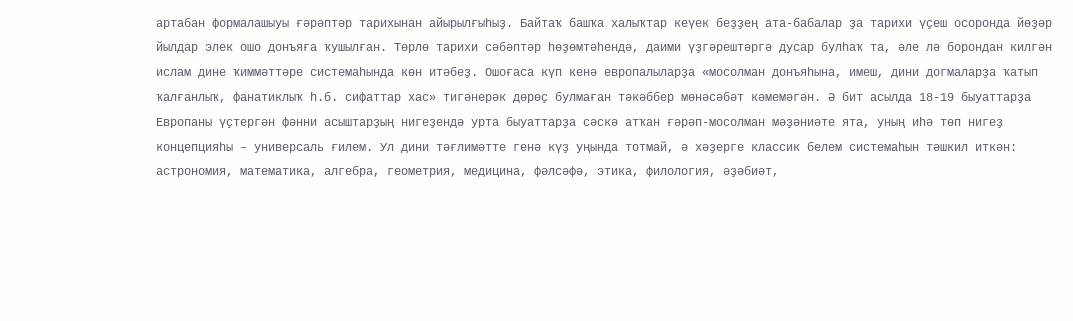артабан формалашыуы ғәрәптәр тарихынан айырылғыһыҙ. Байтаҡ башҡа халыҡтар кеүек беҙҙең ата-бабалар ҙа тарихи үҫеш осоронда йөҙәр йылдар элек ошо донъяға ҡушылған. Төрлө тарихи сәбәптәр һөҙөмтәһендә, даими үҙгәрештәргә дусар булһаҡ та, әле лә борондан килгән ислам дине ҡиммәттәре системаһында көн итәбеҙ. Ошоғаса күп кенә европалыларҙа «мосолман донъяһына, имеш, дини догмаларҙа ҡатып ҡалғанлыҡ, фанатиклыҡ һ.б. сифаттар хас» тигәнерәк дөрөҫ булмаған тәкәббер мөнәсәбәт кәмемәгән. Ә бит асылда 18-19 быуаттарҙа Европаны үҫтергән фәнни асыштарҙың нигеҙендә урта быуаттарҙа сәскә атҡан ғәрәп-мосолман мәҙәниәте ята, уның иһә төп нигеҙ концепцияһы – универсаль ғилем. Ул дини тәғлимәтте генә күҙ уңында тотмай, ә хәҙерге классик белем системаһын тәшкил иткән: астрономия, математика, алгебра, геометрия, медицина, фәлсәфә, этика, филология, әҙәбиәт,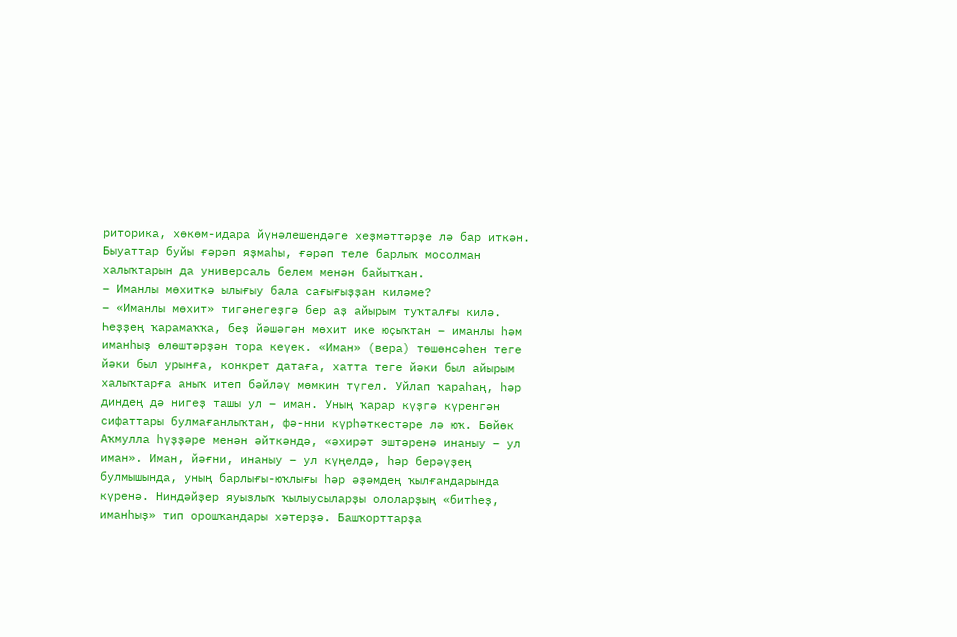риторика, хөкөм-идара йүнәлешендәге хеҙмәттәрҙе лә бар иткән. Быуаттар буйы ғәрәп яҙмаһы, ғәрәп теле барлыҡ мосолман халыҡтарын да универсаль белем менән байытҡан.
– Иманлы мөхиткә ылығыу бала сағығыҙҙан киләме?
– «Иманлы мөхит» тигәнегеҙгә бер аҙ айырым туҡталғы килә. Һеҙҙең ҡарамаҡҡа, беҙ йәшәгән мөхит ике юҫыҡтан – иманлы һәм иманһыҙ өлөштәрҙән тора кеүек. «Иман» (вера) төшөнсәһен теге йәки был урынға, конкрет датаға, хатта теге йәки был айырым халыҡтарға аныҡ итеп бәйләү мөмкин түгел. Уйлап ҡараһаң, һәр диндең дә нигеҙ ташы ул – иман. Уның ҡарар күҙгә күренгән сифаттары булмағанлыҡтан, фә-нни күрһәткестәре лә юҡ. Бөйөк Аҡмулла һүҙҙәре менән әйткәндә, «әхирәт эштәренә инаныу – ул иман». Иман, йәғни, инаныу – ул күңелдә, һәр берәүҙең булмышында, уның барлығы-юҡлығы һәр әҙәмдең ҡылғандарында күренә. Ниндәйҙер яуызлыҡ ҡылыусыларҙы ололарҙың «битһеҙ, иманһыҙ» тип орошҡандары хәтерҙә. Башҡорттарҙа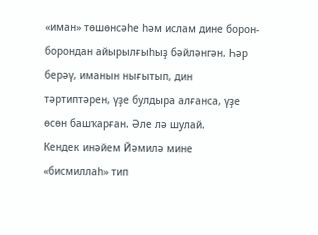«иман» төшөнсәһе һәм ислам дине борон-борондан айырылғыһыҙ бәйләнгән. Һәр берәү, иманын нығытып, дин тәртиптәрен, үҙе булдыра алғанса, үҙе өсөн башҡарған. Әле лә шулай.
Кендек инәйем Йәмилә мине «бисмиллаһ» тип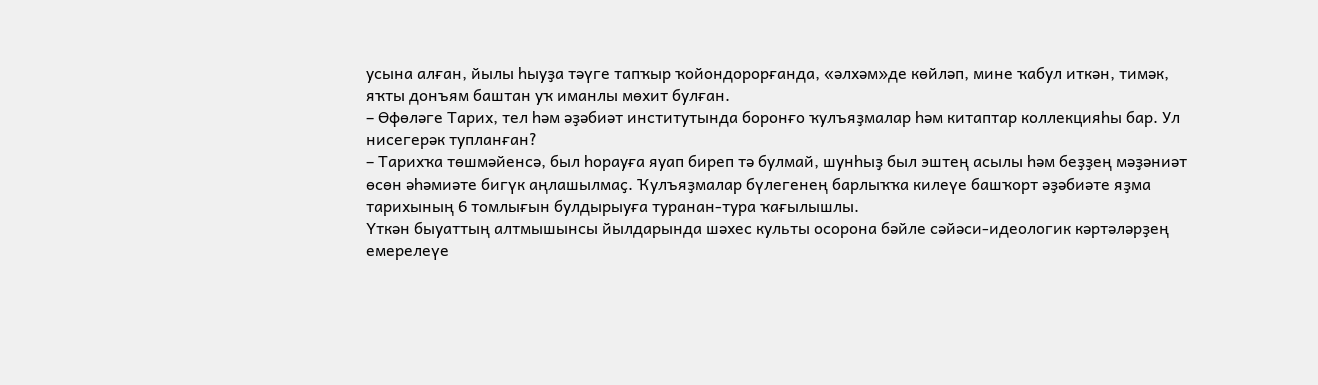усына алған, йылы һыуҙа тәүге тапҡыр ҡойондорорғанда, «әлхәм»де көйләп, мине ҡабул иткән, тимәк, яҡты донъям баштан уҡ иманлы мөхит булған.
– Өфөләге Тарих, тел һәм әҙәбиәт институтында боронғо ҡулъяҙмалар һәм китаптар коллекцияһы бар. Ул нисегерәк тупланған?
– Тарихҡа төшмәйенсә, был һорауға яуап биреп тә булмай, шунһыҙ был эштең асылы һәм беҙҙең мәҙәниәт өсөн әһәмиәте бигүк аңлашылмаҫ. Ҡулъяҙмалар бүлегенең барлыҡҡа килеүе башҡорт әҙәбиәте яҙма тарихының 6 томлығын булдырыуға туранан-тура ҡағылышлы.
Үткән быуаттың алтмышынсы йылдарында шәхес культы осорона бәйле сәйәси-идеологик кәртәләрҙең емерелеүе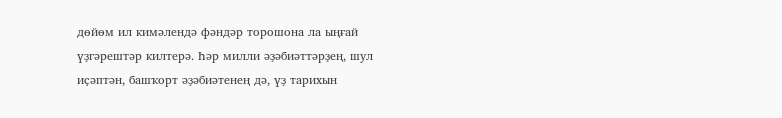дөйөм ил кимәлендә фәндәр торошона ла ыңғай үҙгәрештәр килтерә. Һәр милли әҙәбиәттәрҙең, шул иҫәптән, башҡорт әҙәбиәтенең дә, үҙ тарихын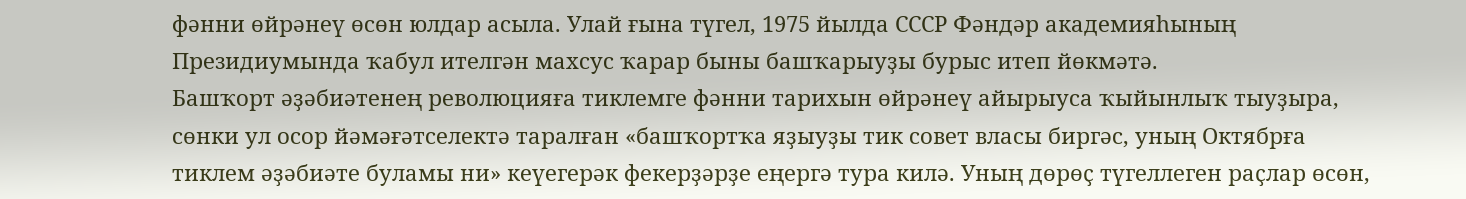фәнни өйрәнеү өсөн юлдар асыла. Улай ғына түгел, 1975 йылда СССР Фәндәр академияһының Президиумында ҡабул ителгән махсус ҡарар быны башҡарыуҙы бурыс итеп йөкмәтә.
Башҡорт әҙәбиәтенең революцияға тиклемге фәнни тарихын өйрәнеү айырыуса ҡыйынлыҡ тыуҙыра, сөнки ул осор йәмәғәтселектә таралған «башҡортҡа яҙыуҙы тик совет власы биргәс, уның Октябрға тиклем әҙәбиәте буламы ни» кеүегерәк фекерҙәрҙе еңергә тура килә. Уның дөрөҫ түгеллеген раҫлар өсөн,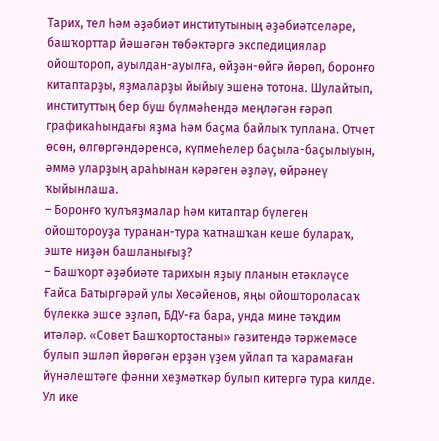Тарих, тел һәм әҙәбиәт институтының әҙәбиәтселәре, башҡорттар йәшәгән төбәктәргә экспедициялар ойоштороп, ауылдан-ауылға, өйҙән-өйгә йөрөп, боронғо китаптарҙы, яҙмаларҙы йыйыу эшенә тотона. Шулайтып, институттың бер буш бүлмәһендә меңләгән ғәрәп графикаһындағы яҙма һәм баҫма байлыҡ туплана. Отчет өсөн, өлгөргәндәренсә, күпмеһелер баҫыла-баҫылыуын, әммә уларҙың араһынан кәрәген әҙләү, өйрәнеү ҡыйынлаша.
– Боронғо ҡулъяҙмалар һәм китаптар бүлеген ойоштороуҙа туранан-тура ҡатнашҡан кеше булараҡ, эште ниҙән башланығыҙ?
– Башҡорт әҙәбиәте тарихын яҙыу планын етәкләүсе Ғайса Батыргәрәй улы Хөсәйенов, яңы ойоштороласаҡ бүлеккә эшсе эҙләп, БДУ-ға бара, унда мине тәҡдим итәләр. «Совет Башҡортостаны» гәзитендә тәржемәсе булып эшләп йөрөгән ерҙән үҙем уйлап та ҡарамаған йүнәлештәге фәнни хеҙмәткәр булып китергә тура килде. Ул ике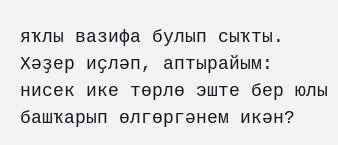яҡлы вазифа булып сыҡты.
Хәҙер иҫләп, аптырайым: нисек ике төрлө эште бер юлы башҡарып өлгөргәнем икән?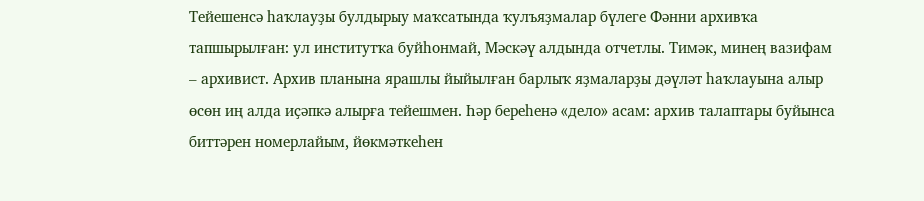Тейешенсә һаҡлауҙы булдырыу маҡсатында ҡулъяҙмалар бүлеге Фәнни архивҡа тапшырылған: ул институтҡа буйһонмай, Мәскәү алдында отчетлы. Тимәк, минең вазифам – архивист. Архив планына ярашлы йыйылған барлыҡ яҙмаларҙы дәүләт һаҡлауына алыр өсөн иң алда иҫәпкә алырға тейешмен. Һәр береһенә «дело» асам: архив талаптары буйынса биттәрен номерлайым, йөкмәткеһен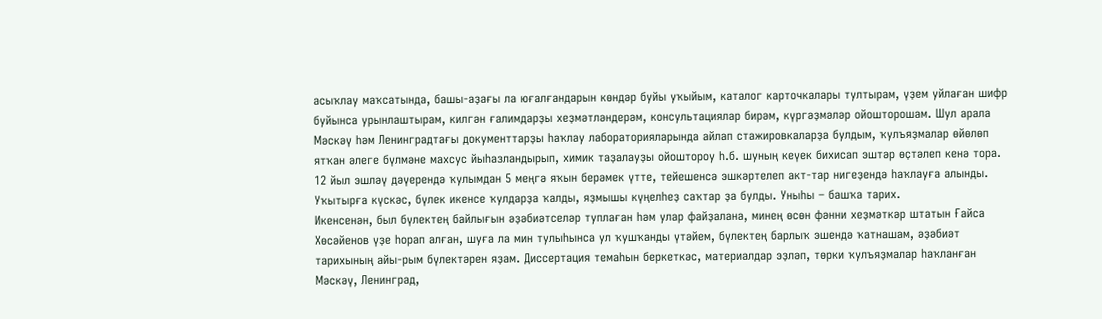асыҡлау маҡсатында, башы-аҙағы ла юғалғандарын көндәр буйы уҡыйым, каталог карточкалары тултырам, үҙем уйлаған шифр буйынса урынлаштырам, килгән ғалимдарҙы хеҙмәтләндерәм, консультациялар бирәм, күргәҙмәләр ойошторошам. Шул арала Мәскәү һәм Ленинградтағы документтарҙы һаҡлау лабораторияларында айлап стажировкаларҙа булдым, ҡулъяҙмалар өйөлөп ятҡан әлеге бүлмәне махсус йыһазландырып, химик таҙалауҙы ойоштороу һ.б. шуның кеүек бихисап эштәр өҫтәлеп кенә тора. 12 йыл эшләү дәүерендә ҡулымдан 5 меңгә яҡын берәмек үтте, тейешенсә эшкәртелеп акт-тар нигеҙендә һаҡлауға алынды. Уҡытырға күскәс, бүлек икенсе ҡулдарҙа ҡалды, яҙмышы күңелһеҙ саҡтар ҙа булды. Уныһы – башҡа тарих.
Икенсенән, был бүлектең байлығын әҙәбиәтселәр туплаған һәм улар файҙалана, минең өсөн фәнни хеҙмәткәр штатын Ғайса Хөсәйенов үҙе һорап алған, шуға ла мин тулыһынса ул ҡушҡанды үтәйем, бүлектең барлыҡ эшендә ҡатнашам, әҙәбиәт тарихының айы-рым бүлектәрен яҙам. Диссертация темаһын беркеткәс, материалдар эҙләп, төрки ҡулъяҙмалар һаҡланған Мәскәү, Ленинград,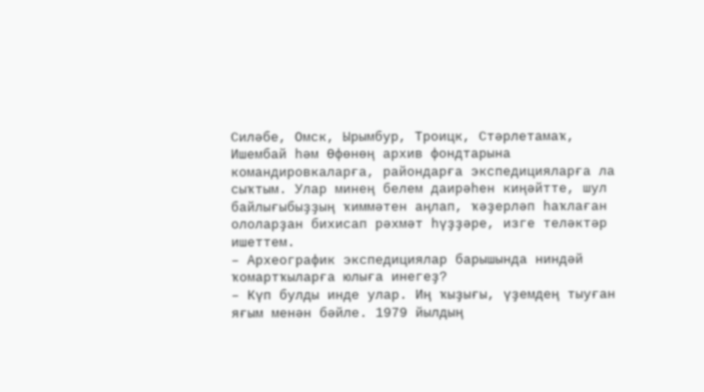Силәбе, Омск, Ырымбур, Троицк, Стәрлетамаҡ, Ишембай һәм Өфөнөң архив фондтарына командировкаларға, райондарға экспедицияларға ла сыҡтым. Улар минең белем даирәһен киңәйтте, шул байлығыбыҙҙың ҡиммәтен аңлап, ҡәҙерләп һаҡлаған ололарҙан бихисап рәхмәт һүҙҙәре, изге теләктәр ишеттем.
– Археографик экспедициялар барышында ниндәй ҡомартҡыларға юлыға инегеҙ?
– Күп булды инде улар. Иң ҡыҙығы, үҙемдең тыуған яғым менән бәйле. 1979 йылдың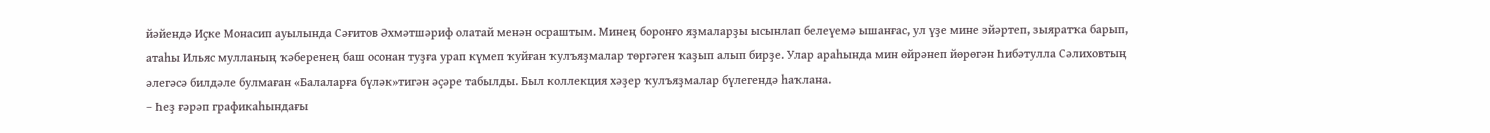йәйендә Иҫке Монасип ауылында Сәғитов Әхмәтшәриф олатай менән осраштым. Минең боронғо яҙмаларҙы ысынлап белеүемә ышанғас, ул үҙе мине эйәртеп, зыяратҡа барып, атаһы Ильяс мулланың ҡәберенең баш осонан туҙға урап күмеп ҡуйған ҡулъяҙмалар төргәген ҡаҙып алып бирҙе. Улар араһында мин өйрәнеп йөрөгән Һибәтулла Сәлиховтың әлегәсә билдәле булмаған «Балаларға бүләк»тигән әҫәре табылды. Был коллекция хәҙер ҡулъяҙмалар бүлегендә һаҡлана.
– Һеҙ ғәрәп графикаһындағы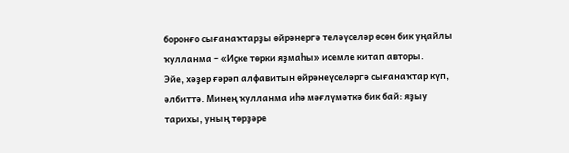боронғо сығанаҡтарҙы өйрәнергә теләүселәр өсөн бик уңайлы ҡулланма – «Иҫке төрки яҙмаһы» исемле китап авторы.
Эйе, хәҙер ғәрәп алфавитын өйрәнеүселәргә сығанаҡтар күп, әлбиттә. Минең ҡулланма иһә мәғлүмәткә бик бай: яҙыу тарихы, уның төрҙәре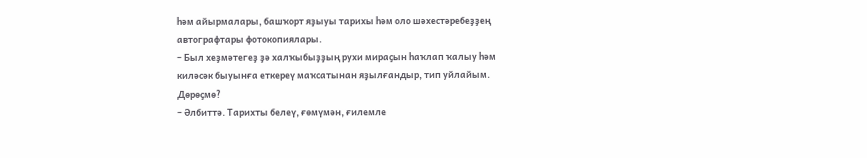һәм айырмалары, башҡорт яҙыуы тарихы һәм оло шәхестәребеҙҙең автографтары фотокопиялары.
– Был хеҙмәтегеҙ ҙә халҡыбыҙҙың рухи мираҫын һаҡлап ҡалыу һәм киләсәк быуынға еткереү маҡсатынан яҙылғандыр, тип уйлайым. Дөрөҫмө?
– Әлбиттә. Тарихты белеү, ғөмүмән, ғилемле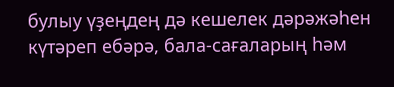булыу үҙеңдең дә кешелек дәрәжәһен күтәреп ебәрә, бала-сағаларың һәм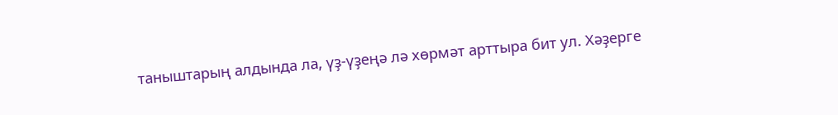таныштарың алдында ла, үҙ-үҙеңә лә хөрмәт арттыра бит ул. Хәҙерге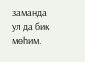заманда ул да бик мөһим.